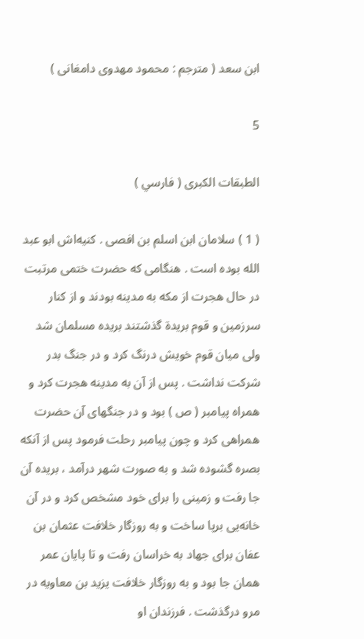ابن سعد ( مترجم : محمود مهدوى دامغانى )

5

الطبقات الكبرى ( فارسي )

( 1 ) سلامان ابن اسلم بن افصى . كنيه‌اش ابو عبد الله بوده است . هنگامى كه حضرت ختمى مرتبت در حال هجرت از مكه به مدينه بودند و از كنار سرزمين و قوم بريدة گذشتند بريده مسلمان شد ولى ميان قوم خويش درنگ كرد و در جنگ بدر شركت نداشت . پس از آن به مدينه هجرت كرد و همراه پيامبر ( ص ) بود و در جنگهاى آن حضرت همراهى كرد و چون پيامبر رحلت فرمود پس از آنكه بصره گشوده شد و به صورت شهر درآمد ، بريده آن جا رفت و زمينى را براى خود مشخص كرد و در آن خانه‌يى برپا ساخت و به روزگار خلافت عثمان بن عفان براى جهاد به خراسان رفت و تا پايان عمر همان جا بود و به روزگار خلافت يزيد بن معاويه در مرو درگذشت . فرزندان او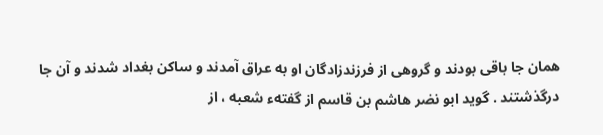همان جا باقى بودند و گروهى از فرزندزادگان او به عراق آمدند و ساكن بغداد شدند و آن جا درگذشتند . گويد ابو نضر هاشم بن قاسم از گفتهء شعبه ، از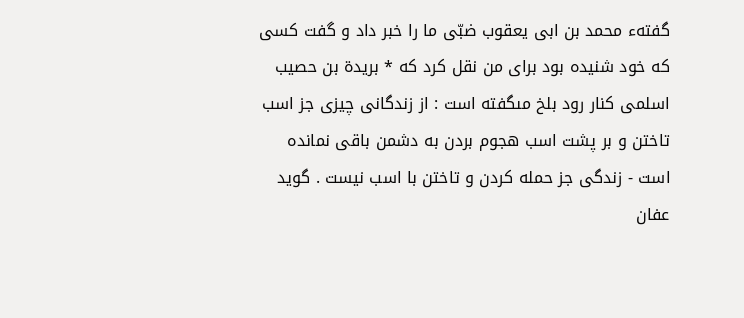گفتهء محمد بن ابى يعقوب ضبّى ما را خبر داد و گفت كسى كه خود شنيده بود براى من نقل كرد كه * بريدة بن حصيب اسلمى كنار رود بلخ مىگفته است : از زندگانى چيزى جز اسب تاختن و بر پشت اسب هجوم بردن به دشمن باقى نمانده است - زندگى جز حمله كردن و تاختن با اسب نيست . گويد عفان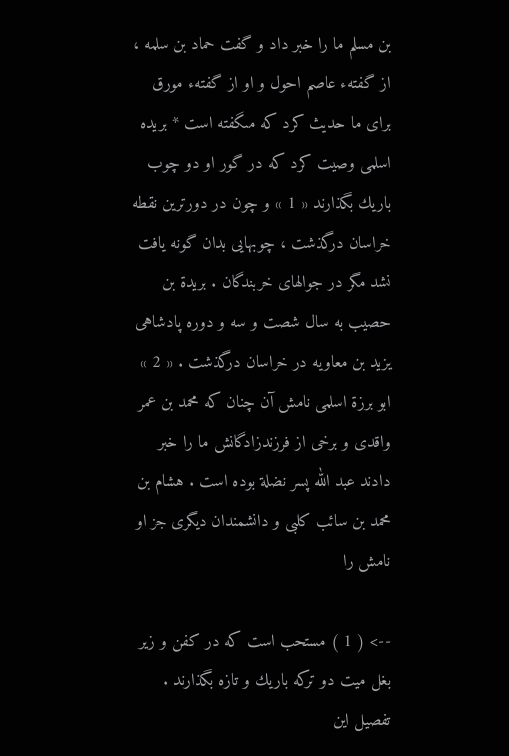بن مسلم ما را خبر داد و گفت حماد بن سلمه ، از گفتهء عاصم احول و او از گفتهء مورق براى ما حديث كرد كه مىگفته است * بريده اسلمى وصيت كرد كه در گور او دو چوب باريك بگذارند « 1 » و چون در دورترين نقطه خراسان درگذشت ، چوبهايى بدان گونه يافت نشد مگر در جوالهاى خربندگان . بريدة بن حصيب به سال شصت و سه و دوره پادشاهى يزيد بن معاويه در خراسان درگذشت . « 2 » ابو برزة اسلمى نامش آن چنان كه محمد بن عمر واقدى و برخى از فرزندزادگانش ما را خبر دادند عبد الله پسر نضلة بوده است . هشام بن محمد بن سائب كلبى و دانشمندان ديگرى جز او نامش را

--> ( 1 ) مستحب است كه در كفن و زير بغل ميت دو تركه باريك و تازه بگذارند . تفصيل اين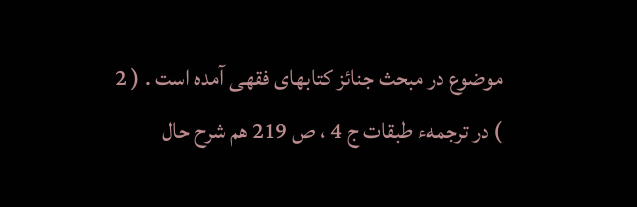موضوع در مبحث جنائز كتابهاى فقهى آمده است . ( 2 ) در ترجمهء طبقات ج 4 ، ص 219 هم شرح حال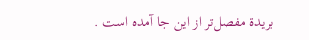بريدة مفصل‌تر از اين جا آمده است .